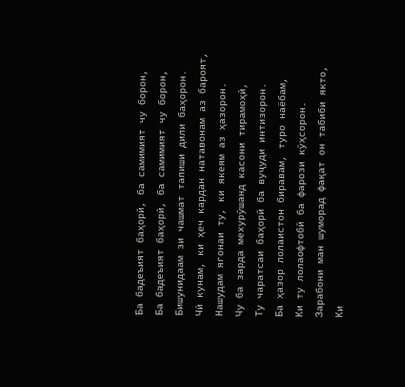Ба бадеъият баҳорӣ, ба самимият чу борон,
Ба бадеъият баҳорӣ, ба самимият чу борон,
Бишунидаам зи чашмат тапиши дили баҳорон.
Чӣ кунам, ки ҳеч кардан натавонам аз бароят,
Нашудам ягонаи ту, ки якеям аз ҳазорон.
Чу ба зарда мехурӯшанд касони тирамоҳӣ,
Ту чаратсаи баҳорӣ ба вуҷуди интизорон.
Ба ҳазор лолаистон биравам, туро наёбам,
Ки ту лолаофтобӣ ба фарози кӯҳсорон.
Зарабони ман шуморад фақат он табиби якто,
Ки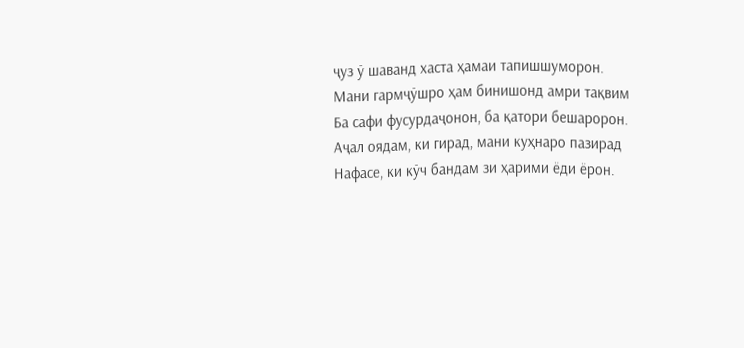ҷуз ӯ шаванд хаста ҳамаи тапишшуморон.
Мани гармҷӯшро ҳам бинишонд амри тақвим
Ба сафи фусурдаҷонон, ба қатори бешаророн.
Аҷал оядам, ки гирад, мани куҳнаро пазирад
Нафасе, ки кӯч бандам зи ҳарими ёди ёрон.